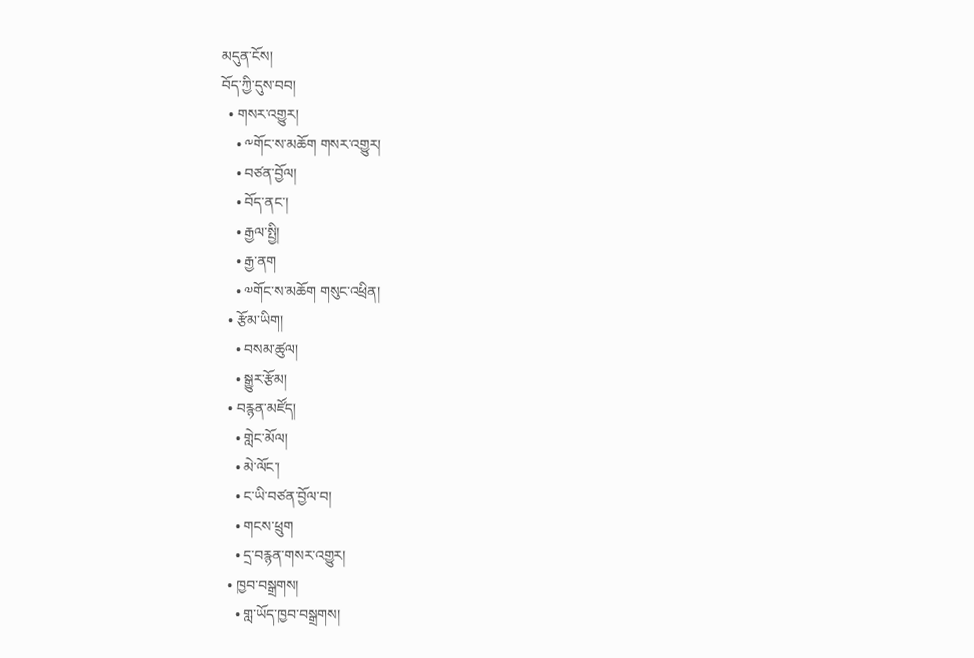མདུན་ངོས།
བོད་ཀྱི་དུས་བབ།
  • གསར་འགྱུར།
    • ༸གོང་ས་མཆོག གསར་འགྱུར།
    • བཙན་བྱོལ།
    • བོད་ནང་།
    • རྒྱལ་སྤྱི།
    • རྒྱ་ནག
    • ༧གོང་ས་མཆོག གསུང་འཕྲིན།
  • རྩོམ་ཡིག།
    • བསམ་ཚུལ།
    • སྒྱུར་རྩོམ།
  • བརྙན་མཛོད།
    • གླེང་མོལ།
    • མེ་ལོང་།
    • ང་ཡི་བཙན་བྱོལ་བ།
    • གངས་ཕྲུག
    • དྲ་བརྙན་གསར་འགྱུར།
  • ཁྱབ་བསྒྲགས།
    • གླ་ཡོད་ཁྱབ་བསྒྲགས།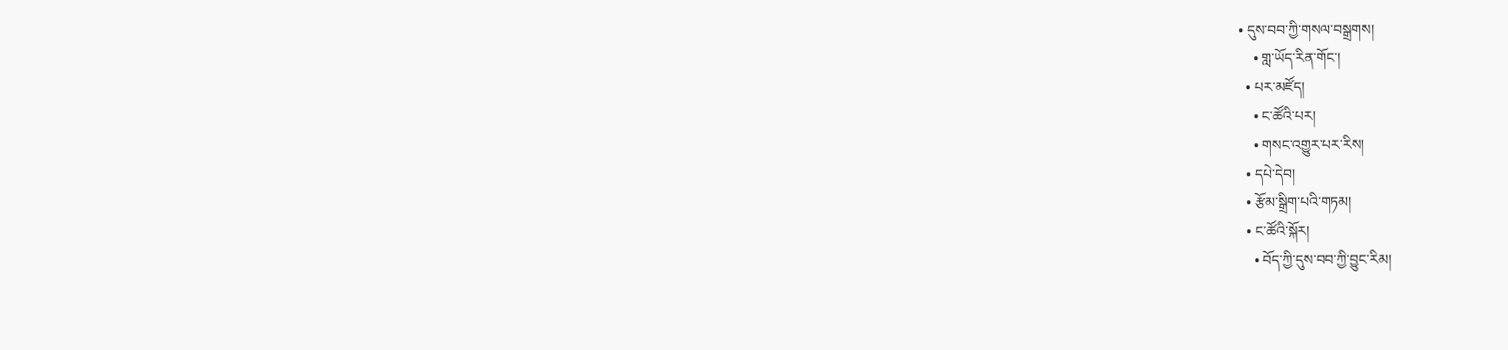• དུས་བབ་ཀྱི་གསལ་བསྒྲགས།
    • གླ་ཡོད་རིན་གོང་།
  • པར་མཛོད།
    • ང་ཚོའི་པར།
    • གསང་འགྱུར་པར་རིས།
  • དཔེ་དེབ།
  • རྩོམ་སྒྲིག་པའི་གཏམ།
  • ང་ཚོའི་སྐོར།
    • བོད་ཀྱི་དུས་བབ་ཀྱི་བྱུང་རིམ།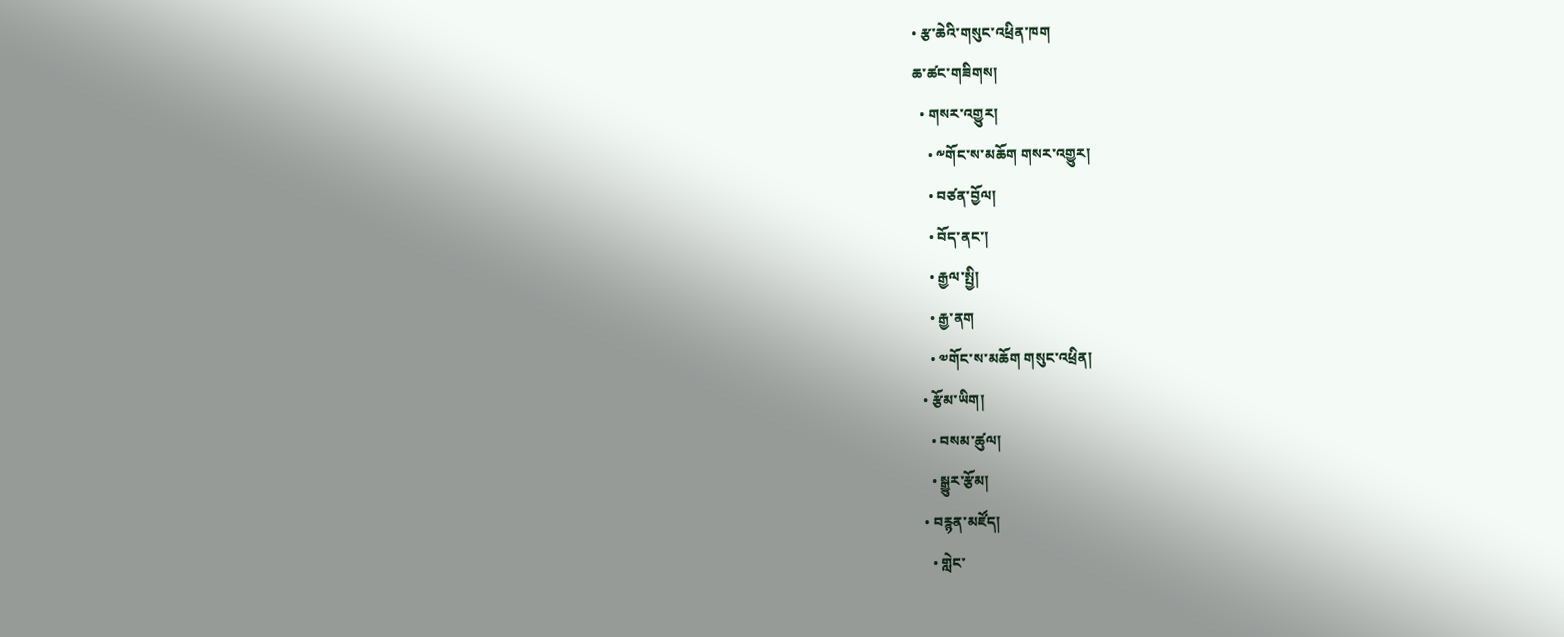• རྩ་ཆེའི་གསུང་འཕྲིན་ཁག
ཆ་ཚང་གཟིགས།
  • གསར་འགྱུར།
    • ༸གོང་ས་མཆོག གསར་འགྱུར།
    • བཙན་བྱོལ།
    • བོད་ནང་།
    • རྒྱལ་སྤྱི།
    • རྒྱ་ནག
    • ༧གོང་ས་མཆོག གསུང་འཕྲིན།
  • རྩོམ་ཡིག།
    • བསམ་ཚུལ།
    • སྒྱུར་རྩོམ།
  • བརྙན་མཛོད།
    • གླེང་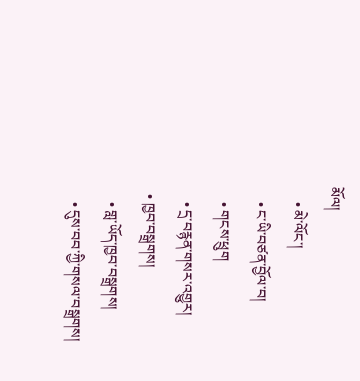མོལ།
    • མེ་ལོང་།
    • ང་ཡི་བཙན་བྱོལ་བ།
    • གངས་ཕྲུག
    • དྲ་བརྙན་གསར་འགྱུར།
  • ཁྱབ་བསྒྲགས།
    • གླ་ཡོད་ཁྱབ་བསྒྲགས།
    • དུས་བབ་ཀྱི་གསལ་བསྒྲགས།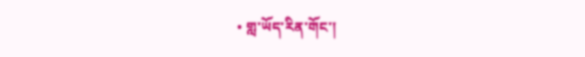• གླ་ཡོད་རིན་གོང་།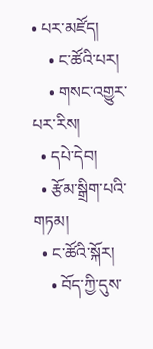• པར་མཛོད།
    • ང་ཚོའི་པར།
    • གསང་འགྱུར་པར་རིས།
  • དཔེ་དེབ།
  • རྩོམ་སྒྲིག་པའི་གཏམ།
  • ང་ཚོའི་སྐོར།
    • བོད་ཀྱི་དུས་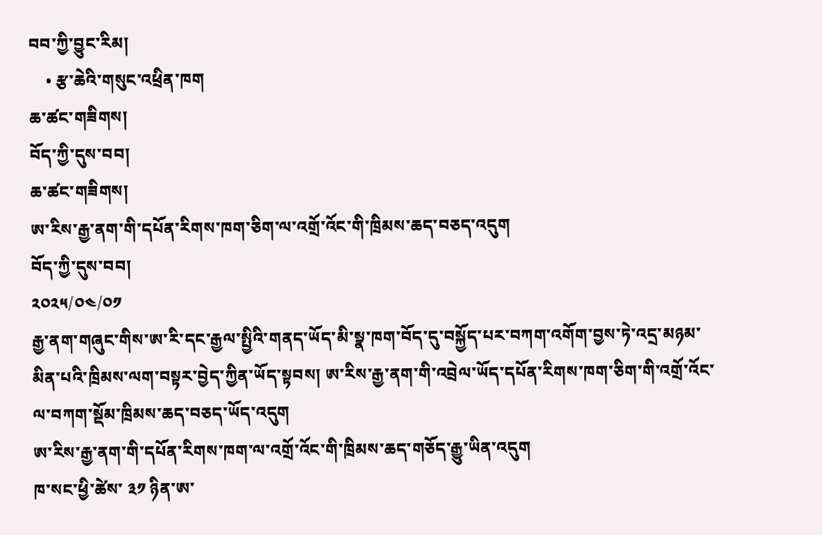བབ་ཀྱི་བྱུང་རིམ།
    • རྩ་ཆེའི་གསུང་འཕྲིན་ཁག
ཆ་ཚང་གཟིགས།
བོད་ཀྱི་དུས་བབ།
ཆ་ཚང་གཟིགས།
ཨ་རིས་རྒྱ་ནག་གི་དཔོན་རིགས་ཁག་ཅིག་ལ་འགྲོ་འོང་གི་ཁྲིམས་ཆད་བཅད་འདུག
བོད་ཀྱི་དུས་བབ།
༢༠༢༥/༠༤/༠༡
རྒྱ་ནག་གཞུང་གིས་ཨ་རི་དང་རྒྱལ་སྤྱིའི་གནད་ཡོད་མི་སྣ་ཁག་བོད་དུ་བསྐྱོད་པར་བཀག་འགོག་བྱས་ཏེ་འདྲ་མཉམ་མིན་པའི་ཁྲིམས་ལག་བསྟར་བྱེད་ཀྱིན་ཡོད་སྟབས། ཨ་རིས་རྒྱ་ནག་གི་འབྲེལ་ཡོད་དཔོན་རིགས་ཁག་ཅིག་གི་འགྲོ་འོང་ལ་བཀག་སྡོམ་ཁྲིམས་ཆད་བཅད་ཡོད་འདུག
ཨ་རིས་རྒྱ་ནག་གི་དཔོན་རིགས་ཁག་ལ་འགྲོ་འོང་གི་ཁྲིམས་ཆད་གཅོད་རྒྱུ་ཡིན་འདུག
ཁ་སང་ཕྱི་ཚེས་ ༣༡ ཉིན་ཨ་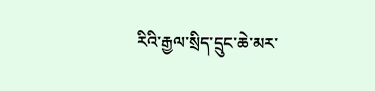རིའི་རྒྱལ་སྲིད་དྲུང་ཆེ་མར་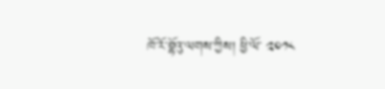ཁོ་རོ་བྷོའུ་ལགས་ཀྱིས། ཕྱི་ལོ་ ༢༠༡༨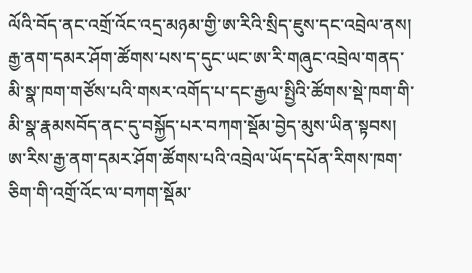ལོའི་བོད་ནང་འགྲོ་འོང་འདྲ་མཉམ་གྱི་ཨ་རིའི་སྲིད་ཇུས་དང་འབྲེལ་ནས། རྒྱ་ནག་དམར་ཤོག་ཚོགས་པས་ད་དུང་ཡང་ཨ་རི་གཞུང་འབྲེལ་གནད་མི་སྣ་ཁག་གཙོས་པའི་གསར་འགོད་པ་དང་རྒྱལ་སྤྱིའི་ཚོགས་སྡེ་ཁག་གི་མི་སྣ་རྣམསབོད་ནང་དུ་བསྐྱོད་པར་བཀག་སྡོམ་བྱེད་མུས་ཡིན་སྟབས། ཨ་རིས་རྒྱ་ནག་དམར་ཤོག་ཚོགས་པའི་འབྲེལ་ཡོད་དཔོན་རིགས་ཁག་ཅིག་གི་འགྲོ་འོང་ལ་བཀག་སྡོམ་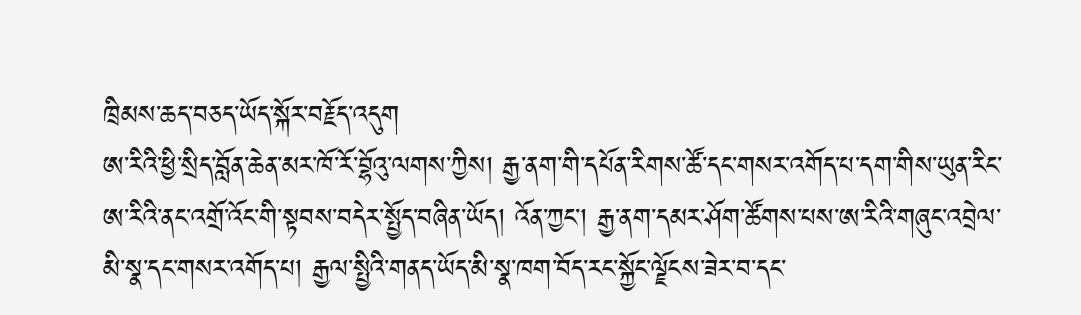ཁྲིམས་ཆད་བཅད་ཡོད་སྐོར་བརྗོད་འདུག
ཨ་རིའི་ཕྱི་སྲིད་བློན་ཆེན་མར་ཁོ་རོ་བྷོའུ་ལགས་ཀྱིས། རྒྱ་ནག་གི་དཔོན་རིགས་ཚོ་དང་གསར་འགོད་པ་དག་གིས་ཡུན་རིང་ཨ་རིའི་ནང་འགྲོ་འོང་གི་སྟབས་བདེར་སྤྱོད་བཞིན་ཡོད། འོན་ཀྱང་། རྒྱ་ནག་དམར་ཤོག་ཚོགས་པས་ཨ་རིའི་གཞུང་འབྲེལ་མི་སྣ་དང་གསར་འགོད་པ། རྒྱལ་སྤྱིའི་གནད་ཡོད་མི་སྣ་ཁག་བོད་རང་སྐྱོང་ལྗོངས་ཟེར་བ་དང་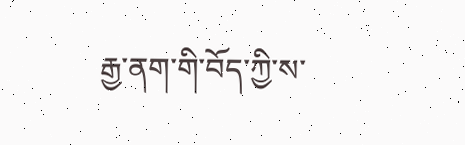རྒྱ་ནག་གི་བོད་ཀྱི་ས་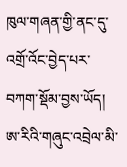ཁུལ་གཞན་གྱི་ནང་དུ་འགྲོ་འོང་བྱེད་པར་བཀག་སྡོམ་བྱས་ཡོད། ཨ་རིའི་གཞུང་འབྲེལ་མི་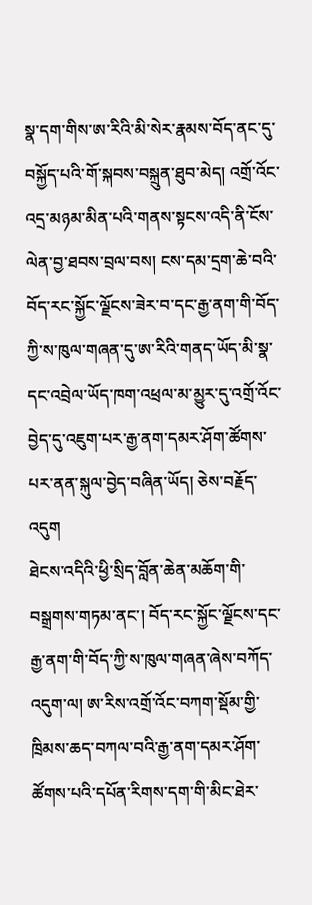སྣ་དག་གིས་ཨ་རིའི་མི་སེར་རྣམས་བོད་ནང་དུ་བསྐྱོད་པའི་གོ་སྐབས་བསྐྲུན་ཐུབ་མེད། འགྲོ་འོང་འདྲ་མཉམ་མིན་པའི་གནས་སྟངས་འདི་ནི་ངོས་ལེན་བྱ་ཐབས་བྲལ་བས། ངས་དམ་དྲག་ཆེ་བའི་བོད་རང་སྐྱོང་ལྗོངས་ཟེར་བ་དང་རྒྱ་ནག་གི་བོད་ཀྱི་ས་ཁུལ་གཞན་དུ་ཨ་རིའི་གནད་ཡོད་མི་སྣ་དང་འབྲེལ་ཡོད་ཁག་འཕྲལ་མ་མྱུར་དུ་འགྲོ་འོང་བྱེད་དུ་འཇུག་པར་རྒྱ་ནག་དམར་ཤོག་ཚོགས་པར་ནན་སྐུལ་བྱེད་བཞིན་ཡོད། ཅེས་བརྗོད་འདུག
ཐེངས་འདིའི་ཕྱི་སྲིད་བློན་ཆེན་མཆོག་གི་བསྒྲགས་གཏམ་ནང་། བོད་རང་སྐྱོང་ལྗོངས་དང་རྒྱ་ནག་གི་བོད་ཀྱི་ས་ཁུལ་གཞན་ཞེས་བཀོད་འདུག་ལ། ཨ་རིས་འགྲོ་འོང་བཀག་སྡོམ་གྱི་ཁྲིམས་ཆད་བཀལ་བའི་རྒྱ་ནག་དམར་ཤོག་ཚོགས་པའི་དཔོན་རིགས་དག་གི་མིང་ཐེར་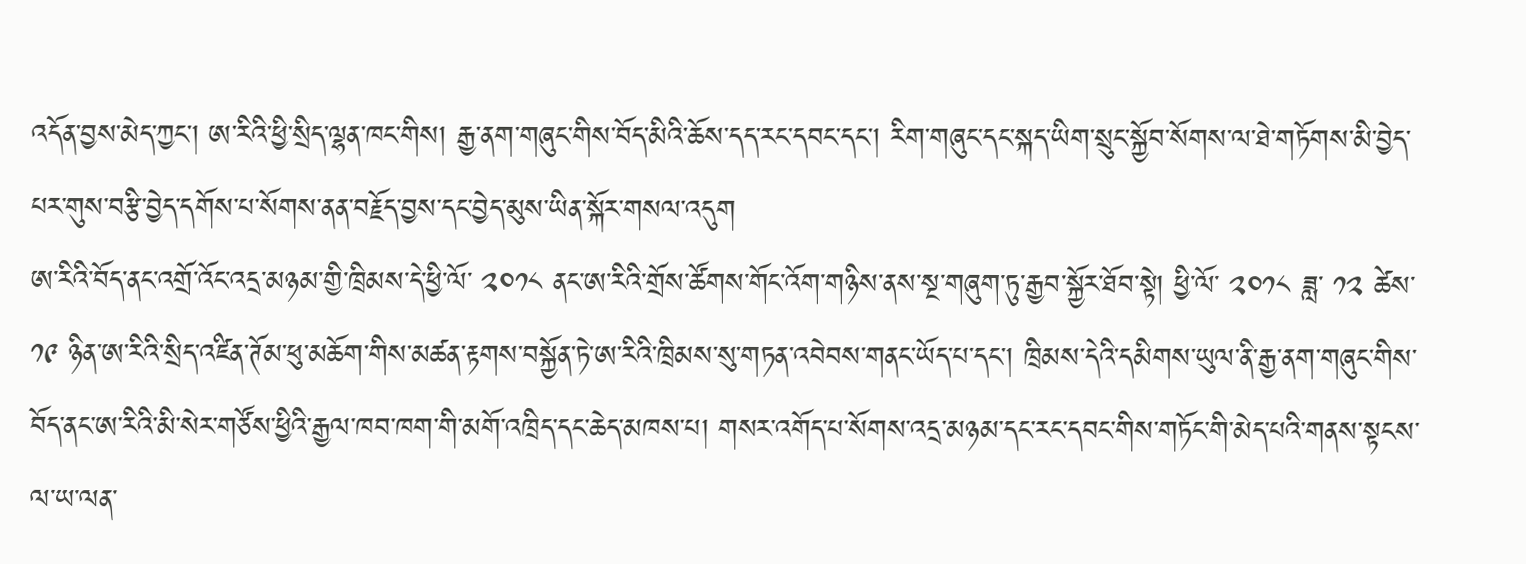འདོན་བྱས་མེད་ཀྱང་། ཨ་རིའི་ཕྱི་སྲིད་ལྷན་ཁང་གིས། རྒྱ་ནག་གཞུང་གིས་བོད་མིའི་ཆོས་དད་རང་དབང་དང་། རིག་གཞུང་དང་སྐད་ཡིག་སྲུང་སྐྱོབ་སོགས་ལ་ཐེ་གཏོགས་མི་བྱེད་པར་གུས་བརྩི་བྱེད་དགོས་པ་སོགས་ནན་བརྗོད་བྱས་དང་བྱེད་མུས་ཡིན་སྐོར་གསལ་འདུག
ཨ་རིའི་བོད་ནང་འགྲོ་འོང་འདྲ་མཉམ་གྱི་ཁྲིམས་དེ་ཕྱི་ལོ་ ༢༠༡༨ ནང་ཨ་རིའི་གྲོས་ཚོགས་གོང་འོག་གཉིས་ནས་སྔ་གཞུག་ཏུ་རྒྱབ་སྐྱོར་ཐོབ་སྟེ། ཕྱི་ལོ་ ༢༠༡༨ ཟླ་ ༡༢ ཚེས་ ༡༩ ཉིན་ཨ་རིའི་སྲིད་འཛིན་ཊོམ་ཕུ་མཆོག་གིས་མཚན་རྟགས་བསྐྱོན་ཏེ་ཨ་རིའི་ཁྲིམས་སུ་གཏན་འབེབས་གནང་ཡོད་པ་དང་། ཁྲིམས་དེའི་དམིགས་ཡུལ་ནི་རྒྱ་ནག་གཞུང་གིས་བོད་ནང་ཨ་རིའི་མི་སེར་གཙོས་ཕྱིའི་རྒྱལ་ཁབ་ཁག་གི་མགོ་འཁྲིད་དང་ཆེད་མཁས་པ། གསར་འགོད་པ་སོགས་འདྲ་མཉམ་དང་རང་དབང་གིས་གཏོང་གི་མེད་པའི་གནས་སྟངས་ལ་ཡ་ལན་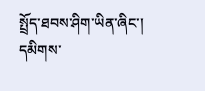སྤྲོད་ཐབས་ཤིག་ཡིན་ཞིང་། དམིགས་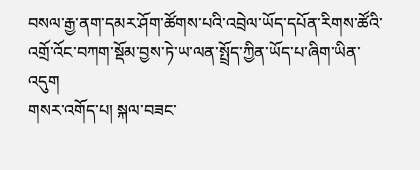བསལ་རྒྱ་ནག་དམར་ཤོག་ཚོགས་པའི་འབྲེལ་ཡོད་དཔོན་རིགས་ཚོའི་འགྲོ་འོང་བཀག་སྡོམ་བྱས་ཏེ་ཡ་ལན་སྤྲོད་ཀྱིན་ཡོད་པ་ཞིག་ཡིན་འདུག
གསར་འགོད་པ། སྐལ་བཟང་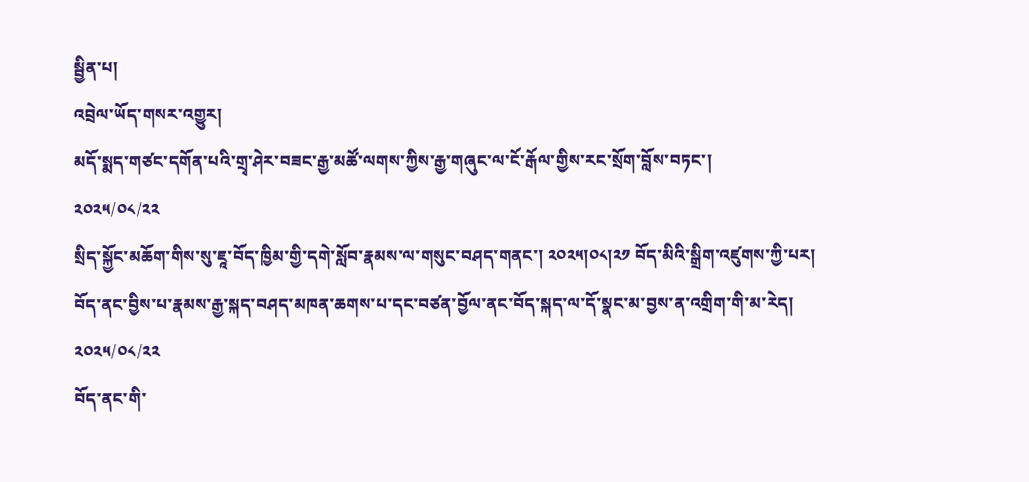སྦྱིན་པ།
འབྲེལ་ཡོད་གསར་འགྱུར།
མདོ་སྨད་གཙང་དགོན་པའི་གྲྭ་ཤེར་བཟང་རྒྱ་མཚོ་ལགས་ཀྱིས་རྒྱ་གཞུང་ལ་ངོ་རྒོལ་གྱིས་རང་སྲོག་བློས་བཏང་།
༢༠༢༥/༠༨/༢༢
སྲིད་སྐྱོང་མཆོག་གིས་སུ་ཇཱ་བོད་ཁྱིམ་གྱི་དགེ་སློབ་རྣམས་ལ་གསུང་བཤད་གནང་། ༢༠༢༥།༠༨།༢༡ བོད་མིའི་སྒྲིག་འཛུགས་ཀྱི་པར།
བོད་ནང་བྱིས་པ་རྣམས་རྒྱ་སྐད་བཤད་མཁན་ཆགས་པ་དང་བཙན་བྱོལ་ནང་བོད་སྐད་ལ་དོ་སྣང་མ་བྱས་ན་འགྲིག་གི་མ་རེད།
༢༠༢༥/༠༨/༢༢
བོད་ནང་གི་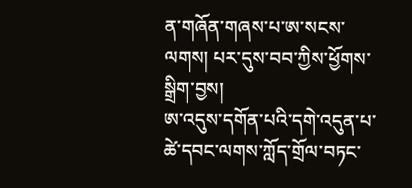ན་གཞོན་གཞས་པ་ཨ་སངས་ལགས། པར་དུས་བབ་ཀྱིས་ཕྱོགས་སྒྲིག་བྱས།
ཨ་འདུས་དགོན་པའི་དགེ་འདུན་པ་ཚེ་དབང་ལགས་ཀློད་གྲོལ་བཏང་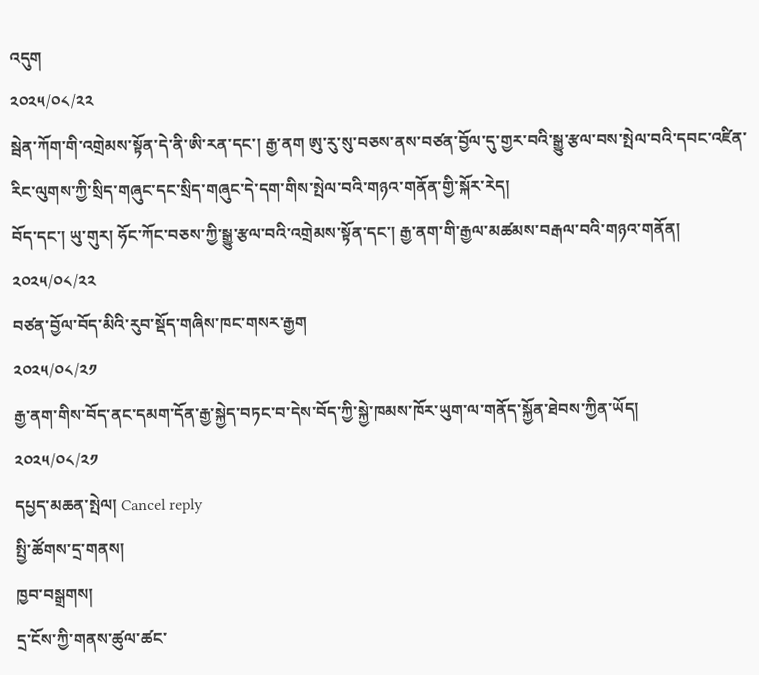འདུག
༢༠༢༥/༠༨/༢༢
སྦེན་ཀོག་གི་འགྲེམས་སྟོན་དེ་ནི་ཨི་རན་དང་། རྒྱ་ནག ཨུ་རུ་སུ་བཅས་ནས་བཙན་བྱོལ་དུ་གྱར་བའི་སྒྱུ་རྩལ་བས་སྤེལ་བའི་དབང་འཛིན་རིང་ལུགས་ཀྱི་སྲིད་གཞུང་དང་སྲིད་གཞུང་དེ་དག་གིས་སྤེལ་བའི་གཉའ་གནོན་གྱི་སྐོར་རེད།
བོད་དང་། ཡུ་གུར། ཧོང་ཀོང་བཅས་ཀྱི་སྒྱུ་རྩལ་བའི་འགྲེམས་སྟོན་དང་། རྒྱ་ནག་གི་རྒྱལ་མཚམས་བརྒལ་བའི་གཉའ་གནོན།
༢༠༢༥/༠༨/༢༢
བཙན་བྱོལ་བོད་མིའི་རུབ་སྡོད་གཞིས་ཁང་གསར་རྒྱག
༢༠༢༥/༠༨/༢༡
རྒྱ་ནག་གིས་བོད་ནང་དམག་དོན་རྒྱ་སྐྱེད་བཏང་བ་དེས་བོད་ཀྱི་སྐྱེ་ཁམས་ཁོར་ཡུག་ལ་གནོད་སྐྱོན་ཐེབས་ཀྱིན་ཡོད།
༢༠༢༥/༠༨/༢༡
དཔྱད་མཆན་སྤེལ། Cancel reply
སྤྱི་ཚོགས་དྲ་གནས།
ཁྱབ་བསྒྲགས།
དྲ་ངོས་ཀྱི་གནས་ཚུལ་ཚང་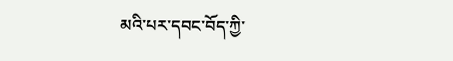མའི་པར་དབང་བོད་ཀྱི་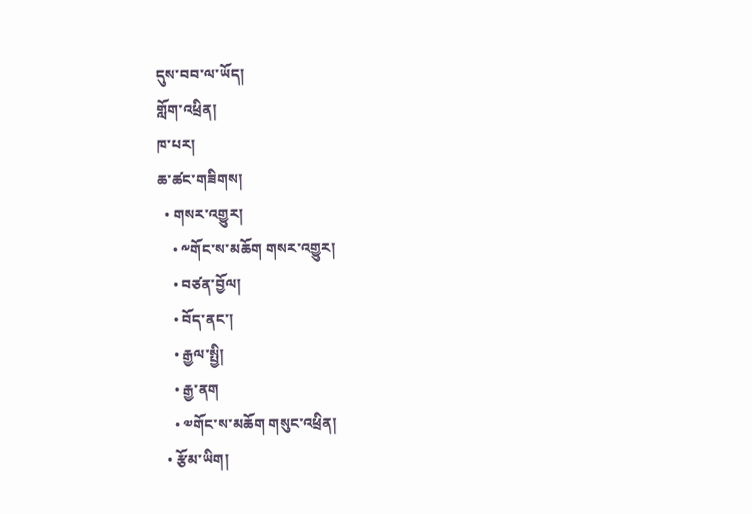དུས་བབ་ལ་ཡོད།
གློག་འཕྲིན།
ཁ་པར།
ཆ་ཚང་གཟིགས།
  • གསར་འགྱུར།
    • ༸གོང་ས་མཆོག གསར་འགྱུར།
    • བཙན་བྱོལ།
    • བོད་ནང་།
    • རྒྱལ་སྤྱི།
    • རྒྱ་ནག
    • ༧གོང་ས་མཆོག གསུང་འཕྲིན།
  • རྩོམ་ཡིག།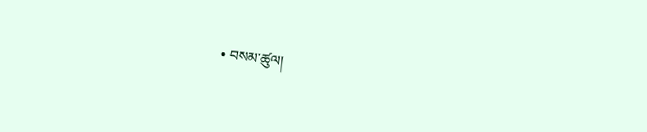• བསམ་ཚུལ།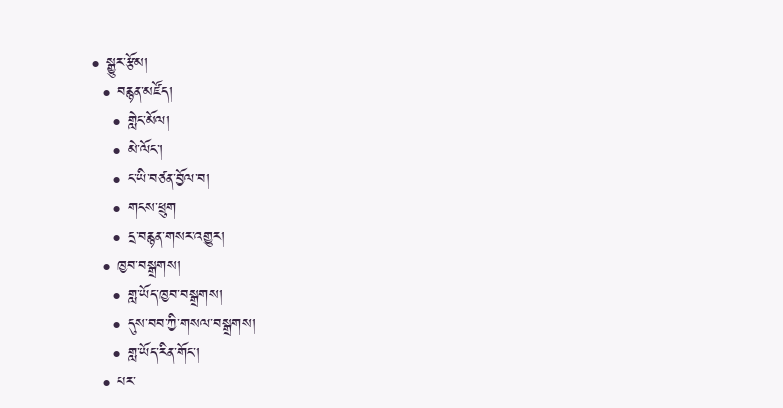• སྒྱུར་རྩོམ།
  • བརྙན་མཛོད།
    • གླེང་མོལ།
    • མེ་ལོང་།
    • ང་ཡི་བཙན་བྱོལ་བ།
    • གངས་ཕྲུག
    • དྲ་བརྙན་གསར་འགྱུར།
  • ཁྱབ་བསྒྲགས།
    • གླ་ཡོད་ཁྱབ་བསྒྲགས།
    • དུས་བབ་ཀྱི་གསལ་བསྒྲགས།
    • གླ་ཡོད་རིན་གོང་།
  • པར་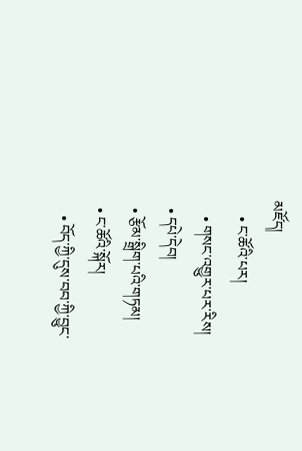མཛོད།
    • ང་ཚོའི་པར།
    • གསང་འགྱུར་པར་རིས།
  • དཔེ་དེབ།
  • རྩོམ་སྒྲིག་པའི་གཏམ།
  • ང་ཚོའི་སྐོར།
    • བོད་ཀྱི་དུས་བབ་ཀྱི་བྱུང་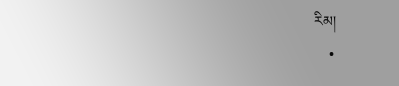རིམ།
    •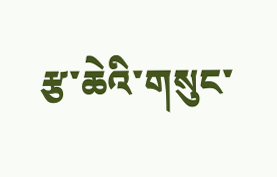རྩ་ཆེའི་གསུང་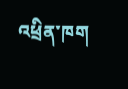འཕྲིན་ཁག